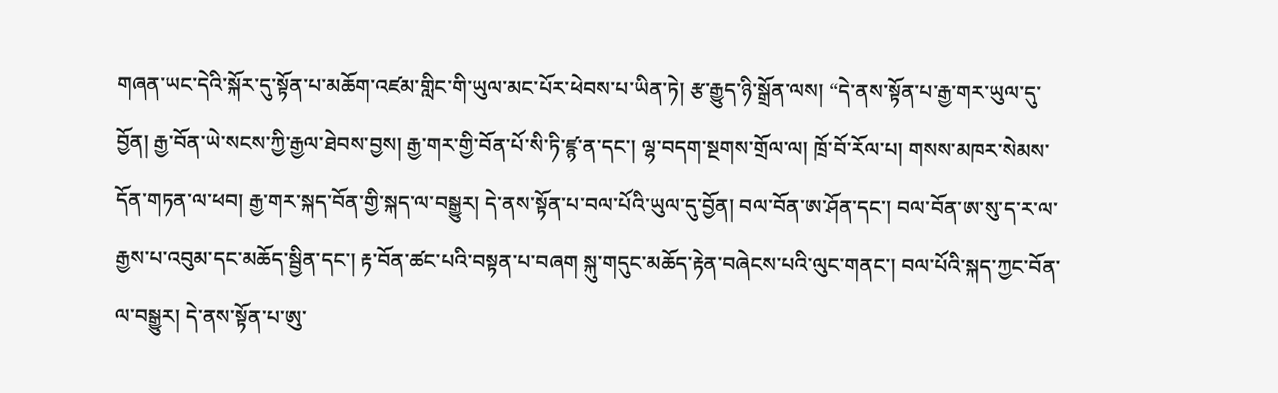གཞན་ཡང་དེའི་སྐོར་དུ་སྟོན་པ་མཆོག་འཛམ་གླིང་གི་ཡུལ་མང་པོར་ཕེབས་པ་ཡིན་ཏེ། རྩ་རྒྱུད་ཉི་སྒྲོན་ལས། “དེ་ནས་སྟོན་པ་རྒྱ་གར་ཡུལ་དུ་བྱོན། རྒྱ་བོན་ཡེ་སངས་ཀྱི་རྒྱལ་ཐེབས་བྱས། རྒྱ་གར་གྱི་བོན་པོ་སི་ཏི་ཛྙ་ན་དང་། ལྷ་བདག་སྔགས་གྲོལ་ལ། ཁྲོ་བོ་རོལ་པ། གསས་མཁར་སེམས་དོན་གཏན་ལ་ཕབ། རྒྱ་གར་སྐད་བོན་གྱི་སྐད་ལ་བསྒྱུར། དེ་ནས་སྟོན་པ་བལ་པོའི་ཡུལ་དུ་བྱོན། བལ་བོན་ཨ་ཤོན་དང་། བལ་བོན་ཨ་སུ་ད་ར་ལ་རྒྱས་པ་འབུམ་དང་མཆོད་སྦྱིན་དང་། རྟ་བོན་ཚང་པའི་བསྟན་པ་བཞག སྐུ་གདུང་མཆོད་རྟེན་བཞེངས་པའི་ལུང་གནང་། བལ་པོའི་སྐད་ཀྱང་བོན་ལ་བསྒྱུར། དེ་ནས་སྟོན་པ་ཨུ་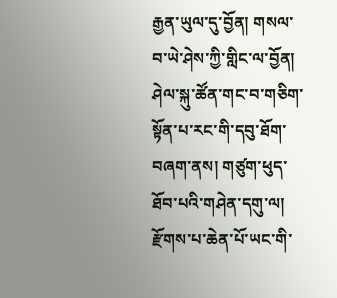རྒྱན་ཡུལ་དུ་བྱོན། གསལ་བ་ཡེ་ཤེས་ཀྱི་གླིང་ལ་བྱོན། ཤེལ་སྐུ་ཚོན་གང་བ་གཅིག་སྟོན་པ་རང་གི་དབུ་ཐོག་བཞག་ནས། གཙུག་ཕུད་ཐོབ་པའི་གཤེན་དགུ་ལ། རྫོགས་པ་ཆེན་པོ་ཡང་གི་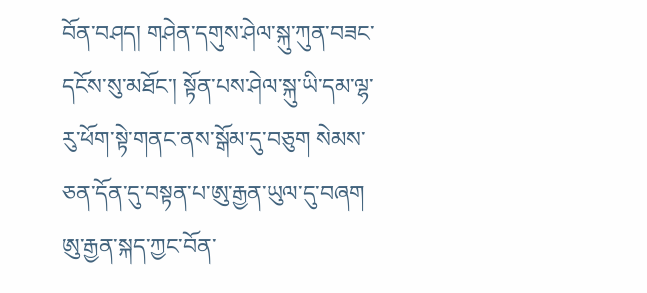བོན་བཤད། གཤེན་དགུས་ཤེལ་སྐུ་ཀུན་བཟང་དངོས་སུ་མཐོང་། སྟོན་པས་ཤེལ་སྐུ་ཡི་དམ་ལྷ་རུ་ཕོག་སྟེ་གནང་ནས་སྒོམ་དུ་བཅུག སེམས་ཅན་དོན་དུ་བསྟན་པ་ཨུ་རྒྱན་ཡུལ་དུ་བཞག ཨུ་རྒྱན་སྐད་ཀྱང་བོན་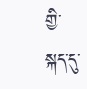གྱི་སྐད་དུ་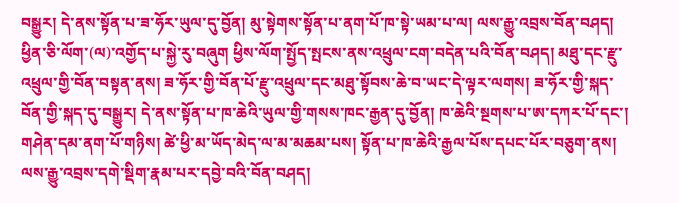བསྒྱུར། དེ་ནས་སྟོན་པ་ཟ་ཧོར་ཡུལ་དུ་བྱོན། མུ་སྟེགས་སྟོན་པ་ནག་པོ་ཁ་སྟེ་ཡམ་པ་ལ། ལས་རྒྱུ་འབྲས་བོན་བཤད། ཕྱིན་ཅི་ལོག་(ལ)་འགྱོད་པ་སྐྱེ་རུ་བཞུག ཕྱིས་ལོག་སྤྱོད་སྤངས་ནས་འཕྲུལ་ངག་བདེན་པའི་བོན་བཤད། མཐུ་དང་རྫུ་འཕྲུལ་གྱི་བོན་བསྟན་ནས། ཟ་ཧོར་གྱི་བོན་པོ་རྫུ་འཕྲུལ་དང་མཐུ་སྟོབས་ཆེ་བ་ཡང་དེ་ལྟར་ལགས། ཟ་ཧོར་གྱི་སྐད་བོན་གྱི་སྐད་དུ་བསྒྱུར། དེ་ནས་སྟོན་པ་ཁ་ཆེའི་ཡུལ་གྱི་གསས་ཁང་རྒྱན་དུ་བྱོན། ཁ་ཆེའི་སྔགས་པ་ཨ་དཀར་པོ་དང་། གཤེན་དམ་ནག་པོ་གཉིས། ཚེ་ཕྱི་མ་ཡོད་མེད་ལ་མ་མཆམ་པས། སྟོན་པ་ཁ་ཆེའི་རྒྱལ་པོས་དཔང་པོར་བཅུག་ནས། ལས་རྒྱུ་འབྲས་དགེ་སྡིག་རྣམ་པར་དབྱེ་བའི་བོན་བཤད།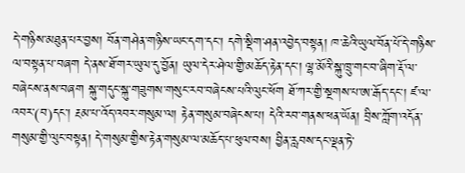དེ་གཉིས་མཐུན་པར་བྱས། བོན་གཤེན་གཉིས་ཡང་དག་དང་། དགེ་སྡིག་ཤན་འབྱེད་བསྟན། ཁ་ཆེའི་ཡུལ་བོན་པོ་དེ་གཉིས་ལ་བསྟན་པ་བཞག དེ་ནས་ཐོ་གར་ཡུལ་དུ་བྱོན། ཡུལ་དེར་ཤེལ་གྱི་མཆོད་རྟེན་དང་། ལྷ་མོའི་སྐུ་ཁྲུ་གང་བ་ཞིག་རྡོ་ལ་བཞེངས་ནས་བཞག སྐུ་གདུང་སྐུ་གཟུགས་གསུང་རབ་བཞེངས་པའི་ལུང་ཕོག ཐོ་ཀར་གྱི་སྔགས་པ་ཨ་རྒོད་དང་། ཛ་ལ་འབར་(བ)དང་། རྔམ་པ་འོད་འབར་གསུམ་ལ། རྟེན་གསུམ་བཞེངས་པ། དེའི་རབ་གནས་ཕན་ཡོན། བྲིས་ཀློག་འདོན་གསུམ་གྱི་ལུང་བསྟན། དེ་གསུམ་གྱིས་རྟེན་གསུམ་ལ་མཆོད་པ་ཕུལ་བས། བྱིན་རླབས་དང་ལྡན་ཏེ་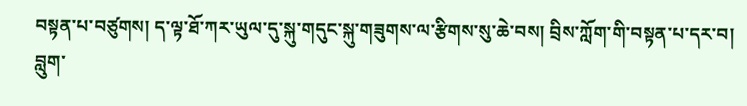བསྟན་པ་བཙུགས། ད་ལྟ་ཐོ་ཀར་ཡུལ་དུ་སྐུ་གདུང་སྐུ་གཟུགས་ལ་རྩིགས་སུ་ཆེ་བས། བྲིས་ཀློག་གི་བསྟན་པ་དར་བ། བླུག་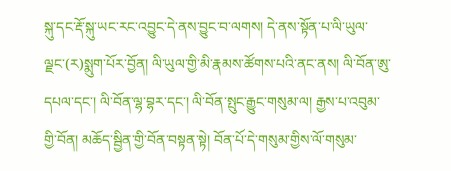སྐུ་དང་རྡོ་སྐུ་ཡང་རང་འབྱུང་དེ་ནས་བྱུང་བ་ལགས། དེ་ནས་སྟོན་པ་ལི་ཡུལ་ལྗང་(ར)སྨུག་པོར་བྱོན། ལི་ཡུལ་གྱི་མི་རྣམས་ཚོགས་པའི་ནང་ནས། ལི་བོན་ཨུ་དཔལ་དང་། ལི་བོན་ལྷ་བྷར་དང་། ལི་བོན་སྤུང་རྒྱུང་གསུམ་ལ། རྒྱས་པ་འབུམ་གྱི་བོན། མཆོད་སྦྱིན་གྱི་བོན་བསྟན་སྟེ། བོན་པོ་དེ་གསུམ་གྱིས་ལོ་གསུམ་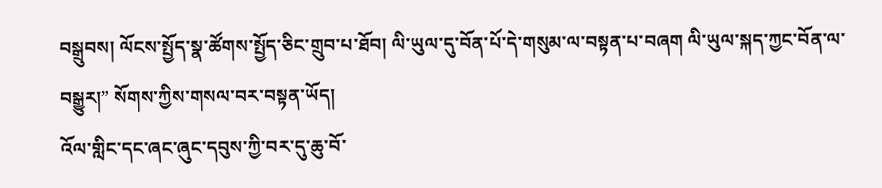བསྒྲུབས། ལོངས་སྤྱོད་སྣ་ཚོགས་སྤྱོད་ཅིང་གྲུབ་པ་ཐོབ། ལི་ཡུལ་དུ་བོན་པོ་དེ་གསུམ་ལ་བསྟན་པ་བཞག ལི་ཡུལ་སྐད་ཀྱང་བོན་ལ་བསྒྱུར།” སོགས་ཀྱིས་གསལ་བར་བསྟན་ཡོད།
འོལ་གླིང་དང་ཞང་ཞུང་དབུས་ཀྱི་བར་དུ་ཆུ་བོ་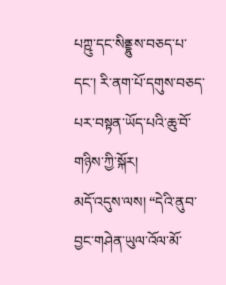པཀྵུ་དང་སིནྡྷུས་བཅད་པ་དང་། རི་ནག་པོ་དགུས་བཅད་པར་བསྟན་ཡོད་པའི་ཆུ་བོ་གཉིས་ཀྱི་སྐོར།
མདོ་འདུས་ལས། “དེའི་ནུབ་བྱང་གཤེན་ཡུལ་འོལ་མོ་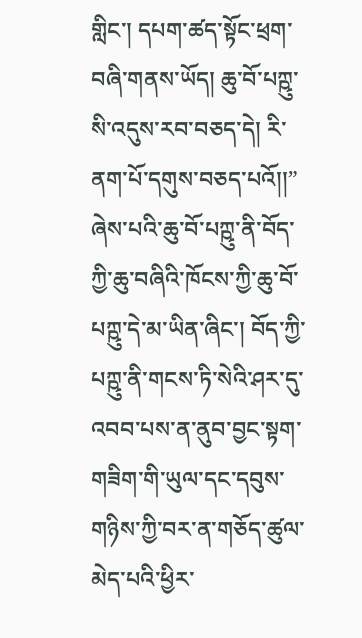གླིང་། དཔག་ཚད་སྟོང་ཕྲག་བཞི་གནས་ཡོད། ཆུ་བོ་པཀྵུ་སི་འདུས་རབ་བཅད་དེ། རི་ནག་པོ་དགུས་བཅད་པའོ།།” ཞེས་པའི་ཆུ་བོ་པཀྵུ་ནི་བོད་ཀྱི་ཆུ་བཞིའི་ཁོངས་ཀྱི་ཆུ་བོ་པཀྵུ་དེ་མ་ཡིན་ཞིང་། བོད་ཀྱི་པཀྵུ་ནི་གངས་ཏི་སེའི་ཤར་དུ་འབབ་པས་ན་ནུབ་བྱང་སྟག་གཟིག་གི་ཡུལ་དང་དབུས་གཉིས་ཀྱི་བར་ན་གཅོད་ཚུལ་མེད་པའི་ཕྱིར་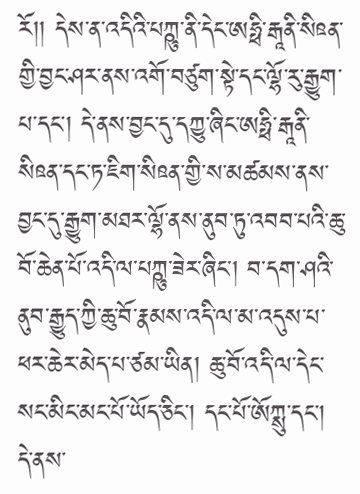རོ།། དེས་ན་འདིའི་པཀྵུ་ནི་དེང་ཨཧྥི་རྒཱནི་སིཋན་གྱི་བྱང་ཤར་ནས་འགོ་བཙུག་སྟེ་དང་ལྷོ་རུ་རྒྱུག་པ་དང་། དེ་ནས་བྱང་དུ་དཀྱུ་ཞིང་ཨཧྥི་རྒཱནི་སིཋན་དང་ཏ་ཇིག་སིཋན་གྱི་ས་མཚམས་ནས་བྱང་དུ་རྒྱུག་མཐར་ལྷོ་ནས་ནུབ་ཏུ་འབབ་པའི་ཆུ་བོ་ཆེན་པོ་འདི་ལ་པཀྵུ་ཟེར་ཞིང་། བ་དག་ཤའི་ནུབ་རྒྱུད་ཀྱི་ཆུ་བོ་རྣམས་འདི་ལ་མ་འདུས་པ་ཕར་ཆེར་མེད་པ་ཙམ་ཡིན། ཆུ་བོ་འདི་ལ་དེང་སང་མིང་མང་པོ་ཡོད་ཅིང་། དང་པོ་ཨོཀྶུ་དང་། དེ་ནས་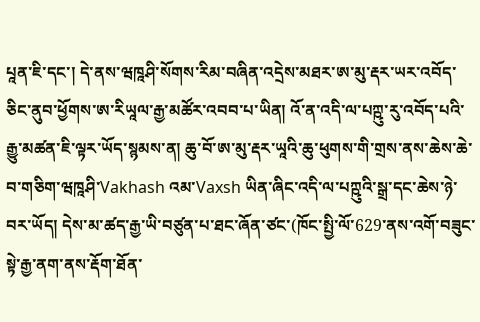པཱན་ཇི་དང་། དེ་ནས་ཝཁཱཤི་སོགས་རིམ་བཞིན་འདྲེས་མཐར་ཨ་མུ་རྡར་ཡར་འབོད་ཅིང་ནུབ་ཕྱོགས་ཨ་རིཡཱལ་རྒྱ་མཚོར་འབབ་པ་ཡིན། འོ་ན་འདི་ལ་པཀྵུ་རུ་འབོད་པའི་རྒྱུ་མཚན་ཇི་ལྟར་ཡོད་སྙམས་ན། ཆུ་བོ་ཨ་མུ་རྡར་ཡཱའི་ཆུ་ཕུགས་གི་གྲས་ནས་ཆེས་ཆེ་བ་གཅིག་ཝཁཱཤི་Vakhash འམ་Vaxsh ཡིན་ཞིང་འདི་ལ་པཀྵུའི་སྒྲ་དང་ཆེས་ཉེ་བར་ཡོད། དེས་མ་ཚད་རྒྱ་ཡི་བཙུན་པ་ཐང་ཞོན་ཙང་(ཁོང་སྤྱི་ལོ་629་ནས་འགོ་བཟུང་སྟེ་རྒྱ་ནག་ནས་རྡོག་ཐོན་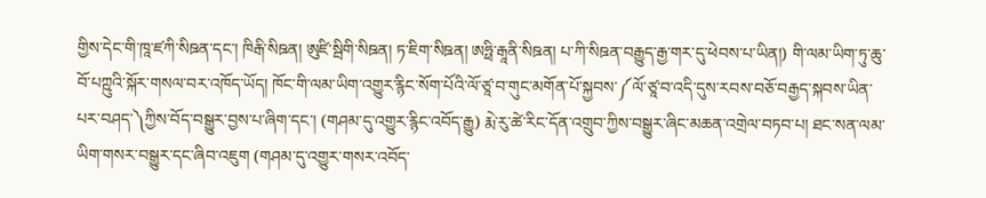གྱིས་དེང་གི་ཁཱ་ཛཀི་སིཋན་དང་། ཁིརྒི་སིཋན། ཨུཛི་སྦིགི་སིཋན། ཏ་ཇིག་སིཋན། ཨཧྥི་རྒཱནི་སིཋན། པ་ཀི་སིཋན་བརྒྱུད་རྒྱ་གར་དུ་ཕེབས་པ་ཡིན།) གི་ལམ་ཡིག་ཏུ་ཆུ་བོ་པཀྵུའི་སྐོར་གསལ་བར་འཁོད་ཡོད། ཁོང་གི་ལམ་ཡིག་འགྱུར་རྙིང་སོག་པོའི་ལོ་ཙཱ་བ་གུང་མགོན་པོ་སྐྱབས་༼ལོ་ཙཱ་བ་འདི་དུས་རབས་བཅོ་བརྒྱད་སྐབས་ཡིན་པར་བཤད་༽ཀྱིས་བོད་བསྒྱུར་བྱས་པ་ཞིག་དང་། (གཤམ་དུ་འགྱུར་རྙིང་འབོད་རྒྱུ) རྨེ་རུ་ཚེ་རིང་དོན་འགྲུབ་ཀྱིས་བསྒྱུར་ཞིང་མཆན་འགྲེལ་བཏབ་པ། ཐང་སན་ལམ་ཡིག་གསར་བསྒྱུར་དང་ཞིབ་འཇུག (གཤམ་དུ་འགྱུར་གསར་འབོད་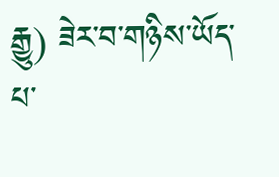རྒྱུ) ཟེར་བ་གཉིས་ཡོད་པ་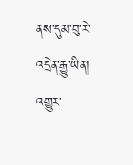ནས་དུམ་བུ་རེ་འདྲེན་རྒྱུ་ཡིན། འགྱུར་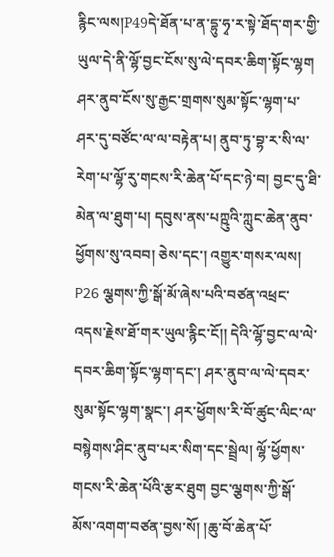རྙིང་ལས།P49དེ་ཐོན་པ་ན་དྷུ་ཧྭ་ར་སྟེ་ཐོད་གར་གྱི་ཡུལ་དེ་ནི་ལྷོ་བྱང་ངོས་སུ་ལེ་དབར་ཆིག་སྟོང་ལྷག ཤར་ནུབ་ངོས་སུ་རྒྱང་གྲགས་སུམ་སྟོང་ལྷག་པ་ཤར་དུ་བཙོང་ལ་ལ་བརྟེན་པ། ནུབ་ཏུ་བྷ་ར་སི་ལ་རེག་པ་ལྷོ་རུ་གངས་རི་ཆེན་པོ་དང་ཉེ་བ། བྱང་དུ་ཐི་མེན་ལ་ཐུག་པ། དབུས་ནས་པཀྵུའི་ཀླུང་ཆེན་ནུབ་ཕྱོགས་སུ་འབབ། ཅེས་དང་། འགྱུར་གསར་ལས། P26 ལྕགས་ཀྱི་སྒོ་མོ་ཞེས་པའི་བཙན་འཕྲང་འདས་རྗེས་ཐོ་གར་ཡུལ་རྙིང་ངོ།། དེའི་ལྷོ་བྱང་ལ་ལེ་དབར་ཆིག་སྟོང་ལྷག་དང་། ཤར་ནུབ་ལ་ལེ་དབར་སུམ་སྟོང་ལྷག་སྣང་། ཤར་ཕྱོགས་རི་བོ་ཚུང་ལིང་ལ་བསྙེགས་ཤིང་ནུབ་པར་སིག་དང་སྦྲེལ། ལྷོ་ཕྱོགས་གངས་རི་ཆེན་པོའི་རྩར་ཐུག བྱང་ལྕགས་ཀྱི་སྒོ་མོས་འགག་བཙན་བྱས་སོ། །ཆུ་བོ་ཆེན་པོ་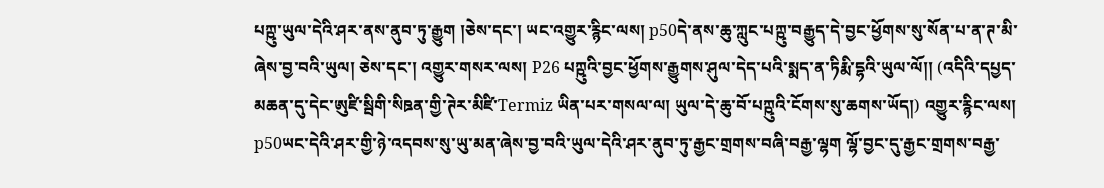པཀྵུ་ཡུལ་དེའི་ཤར་ནས་ནུབ་ཏུ་རྒྱུག །ཅེས་དང་། ཡང་འགྱུར་རྙིང་ལས། p50དེ་ནས་ཆུ་ཀླུང་པཀྵུ་བརྒྱུད་དེ་བྱང་ཕྱོགས་སུ་སོན་པ་ན་ཊ་མི་ཞེས་བྱ་བའི་ཡུལ། ཅེས་དང་། འགྱུར་གསར་ལས། P26 པཀྵུའི་བྱང་ཕྱོགས་རྒྱུགས་ཤུལ་དེད་པའི་སྨད་ན་ཏིརྨི་དྷའི་ཡུལ་ལོ།། (འདིའི་དཔྱད་མཆན་དུ་དེང་ཨུཛི་སྦིགི་སིཋན་གྱི་ཊེར་མིཛི་Termiz ཡིན་པར་གསལ་ལ། ཡུལ་དེ་ཆུ་བོ་པཀྵུའི་ངོགས་སུ་ཆགས་ཡོད།) འགྱུར་རྙིང་ལས། p50ཡང་དེའི་ཤར་གྱི་ཉེ་འདབས་སུ་ཡུ་མན་ཞེས་བྱ་བའི་ཡུལ་དེའི་ཤར་ནུབ་ཏུ་རྒྱང་གྲགས་བཞི་བརྒྱ་ལྷག ལྷོ་བྱང་དུ་རྒྱང་གྲགས་བརྒྱ་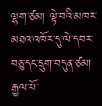ལྷག་ཙམ། ལྟེ་བའི་མཁར་མཐའ་འཁོར་དུ་ལེ་དབར་བཅུ་དང་དྲུག་བདུན་ཙམ། རྒྱལ་པོ་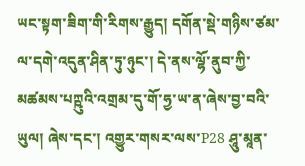ཡང་སྟག་ཟིག་གི་རིགས་རྒྱུད། དགོན་སྡེ་གཉིས་ཙམ་ལ་དགེ་འདུན་ཤིན་ཏུ་ཉུང་། དེ་ནས་ལྷོ་ནུབ་ཀྱི་མཚམས་པཀྵུའི་འགྲམ་དུ་གོ་ཧྱ་ཡ་ན་ཞེས་བྱ་བའི་ཡུལ། ཞེས་དང་། འགྱུར་གསར་ལས་P28 ཤཱུ་མཱན་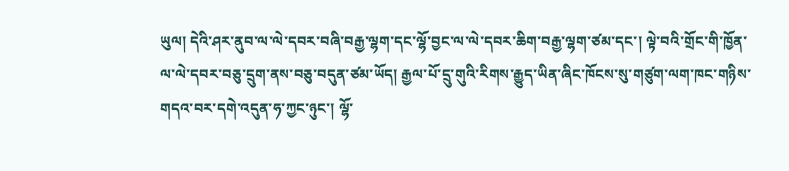ཡུལ། དེའི་ཤར་ནུབ་ལ་ལེ་དབར་བཞི་བརྒྱ་ལྷག་དང་ལྷོ་བྱང་ལ་ལེ་དབར་ཆིག་བརྒྱ་ལྷག་ཙམ་དང་། ལྟེ་བའི་གྲོང་གི་ཁྱོན་ལ་ལེ་དབར་བཅུ་དྲུག་ནས་བཅུ་བདུན་ཙམ་ཡོད། རྒྱལ་པོ་དྲུ་གུའི་རིགས་རྒྱུད་ཡིན་ཞིང་ཁོངས་སུ་གཙུག་ལག་ཁང་གཉིས་གདའ་བར་དགེ་འདུན་ཧ་ཀྱང་ཉུང་། ལྷོ་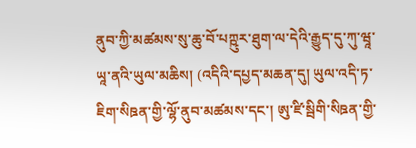ནུབ་ཀྱི་མཚམས་སུ་ཆུ་བོ་པཀྵུར་ཐུག་ལ་དེའི་རྒྱུད་དུ་ཀུ་ཝཱ་ཡཱ་ནའི་ཡུལ་མཆིས། (འདིའི་དཔྱད་མཆན་དུ། ཡུལ་འདི་ཏ་ཇིག་སིཋན་གྱི་ལྷོ་ནུབ་མཚམས་དང་། ཨུ་ཛི་སྦིགི་སིཋན་གྱི་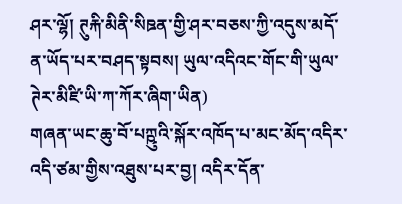ཤར་ལྷོ། ཊུརྐི་མིནི་སིཋན་གྱི་ཤར་བཅས་ཀྱི་འདུས་མདོ་ན་ཡོད་པར་བཤད་སྟབས། ཡུལ་འདིའང་གོང་གི་ཡུལ་ཊེར་མིཛི་ཡི་ཀ་ཀོར་ཞིག་ཡིན)
གཞན་ཡང་ཆུ་བོ་པཀྵུའི་སྐོར་འཁོད་པ་མང་མོད་འདིར་འདི་ཙམ་གྱིས་འཐུས་པར་བྱ། འདིར་དོན་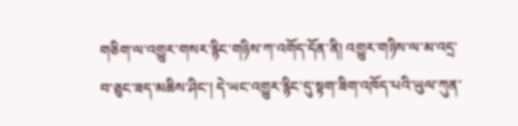གཅིག་ལ་འགྱུར་གསར་རྙིང་གཉིས་ཀ་འགོད་དོན་ནི། འགྱུར་གཉིས་ལ་མ་འདྲ་བ་ཅུང་ཟད་མཆིས་ཤིང་། དེ་ཡང་འགྱུར་རྙིང་དུ་སྟག་ཟིག་འཁོད་པའི་ཡུལ་ཀུན་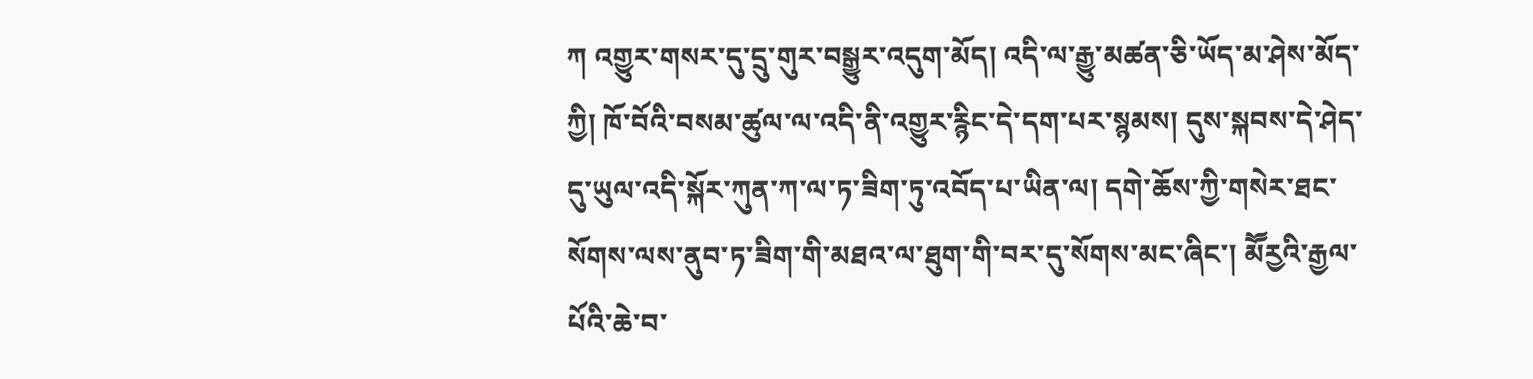ཀ འགྱུར་གསར་དུ་དྲུ་གུར་བསྒྱུར་འདུག་མོད། འདི་ལ་རྒྱུ་མཚན་ཅི་ཡོད་མ་ཤེས་མོད་ཀྱི། ཁོ་བོའི་བསམ་ཚུལ་ལ་འདི་ནི་འགྱུར་རྙིང་དེ་དག་པར་སྙམས། དུས་སྐབས་དེ་ཤེད་དུ་ཡུལ་འདི་སྐོར་ཀུན་ཀ་ལ་ཏ་ཟིག་ཏུ་འབོད་པ་ཡིན་ལ། དགེ་ཆོས་ཀྱི་གསེར་ཐང་སོགས་ལས་ནུབ་ཏ་ཟིག་གི་མཐའ་ལ་ཐུག་གི་བར་དུ་སོགས་མང་ཞིང་། མཽརྱའི་རྒྱལ་པོའི་ཆེ་བ་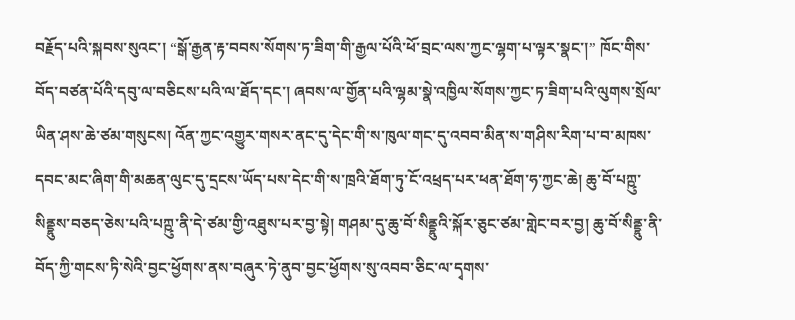བརྗོད་པའི་སྐབས་སུའང་། “སྒོ་རྒྱན་རྟ་བབས་སོགས་ཏ་ཟིག་གི་རྒྱལ་པོའི་ཕོ་བྲང་ལས་ཀྱང་ལྷག་པ་ལྟར་སྣང་།” ཁོང་གིས་བོད་བཙན་པོའི་དབུ་ལ་བཅིངས་པའི་ལ་ཐོད་དང་། ཞབས་ལ་གྱོན་པའི་ལྷམ་སྣེ་འཁྱིལ་སོགས་ཀྱང་ཏ་ཟིག་པའི་ལུགས་སྲོལ་ཡིན་ཤས་ཆེ་ཙམ་གསུངས། འོན་ཀྱང་འགྱུར་གསར་ནང་དུ་དེང་གི་ས་ཁུལ་གང་དུ་འབབ་མིན་ས་གཤིས་རིག་པ་བ་མཁས་དབང་མང་ཞིག་གི་མཆན་ལུང་དུ་དྲངས་ཡོད་པས་དེང་གི་ས་ཁྲའི་ཐོག་ཏུ་ངོ་འཕྲད་པར་ཕན་ཐོག་ཧ་ཀྱང་ཆེ། ཆུ་བོ་པཀྵུ་སིནྡྷུས་བཅད་ཅེས་པའི་པཀྵུ་ནི་དེ་ཙམ་གྱི་འཐུས་པར་བྱ་སྟེ། གཤམ་དུ་ཆུ་བོ་སིནྡྷུའི་སྐོར་ཅུང་ཙམ་གླེང་བར་བྱ། ཆུ་བོ་སིནྡྷུ་ནི་བོད་ཀྱི་གངས་ཏི་སེའི་བྱང་ཕྱོགས་ནས་བཞུར་ཏེ་ནུབ་བྱང་ཕྱོགས་སུ་འབབ་ཅིང་ལ་དྭགས་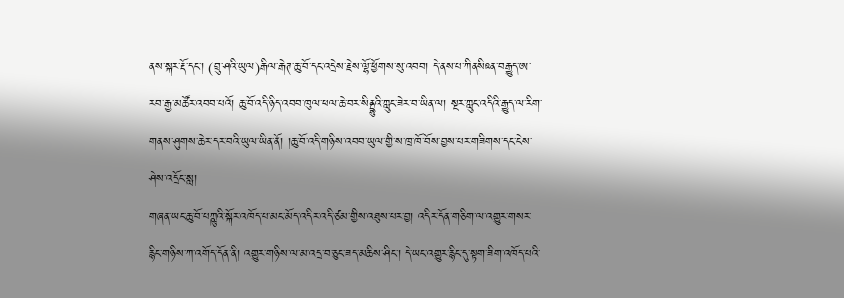ནས་སྐར་རྡོ་དང་། (བྲུ་ཤའི་ཡུལ)རྒིལ་རྒེཊ་ཆུ་བོ་དང་འདྲེས་རྗེས་ལྷོ་ཕྱོགས་སུ་འབབ། དེ་ནས་པ་ཀིནསིཋན་བརྒྱུད་ཨ་རབ་རྒྱ་མཚོར་འབབ་པའོ། ཆུ་བོ་འདི་ཉིད་འབབ་ཁུལ་ཕལ་ཆེ་བར་སིནྡྷུའི་ཀླུང་ཟེར་བ་ཡིན་ལ། སྔར་ཀླུང་འདིའི་རྒྱུད་ལ་རིག་གནས་ཤུགས་ཆེར་དར་བའི་ཡུལ་ཡིན་ནོ། །ཆུ་བོ་འདི་གཉིས་འབབ་ཡུལ་གྱི་ས་ཁྲ་ཁོ་བོས་བྱས་པར་གཟིགས་དང་ངེས་ཤེས་འདྲོང་སླ།
གཞན་ཡང་ཆུ་བོ་པཀྵུའི་སྐོར་འཁོད་པ་མང་མོད་འདིར་འདི་ཙམ་གྱིས་འཐུས་པར་བྱ། འདིར་དོན་གཅིག་ལ་འགྱུར་གསར་རྙིང་གཉིས་ཀ་འགོད་དོན་ནི། འགྱུར་གཉིས་ལ་མ་འདྲ་བ་ཅུང་ཟད་མཆིས་ཤིང་། དེ་ཡང་འགྱུར་རྙིང་དུ་སྟག་ཟིག་འཁོད་པའི་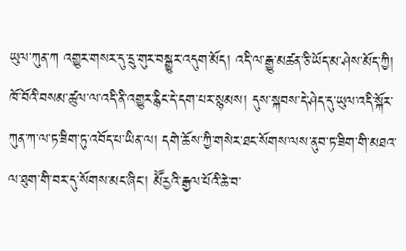ཡུལ་ཀུན་ཀ འགྱུར་གསར་དུ་དྲུ་གུར་བསྒྱུར་འདུག་མོད། འདི་ལ་རྒྱུ་མཚན་ཅི་ཡོད་མ་ཤེས་མོད་ཀྱི། ཁོ་བོའི་བསམ་ཚུལ་ལ་འདི་ནི་འགྱུར་རྙིང་དེ་དག་པར་སྙམས། དུས་སྐབས་དེ་ཤེད་དུ་ཡུལ་འདི་སྐོར་ཀུན་ཀ་ལ་ཏ་ཟིག་ཏུ་འབོད་པ་ཡིན་ལ། དགེ་ཆོས་ཀྱི་གསེར་ཐང་སོགས་ལས་ནུབ་ཏ་ཟིག་གི་མཐའ་ལ་ཐུག་གི་བར་དུ་སོགས་མང་ཞིང་། མཽརྱའི་རྒྱལ་པོའི་ཆེ་བ་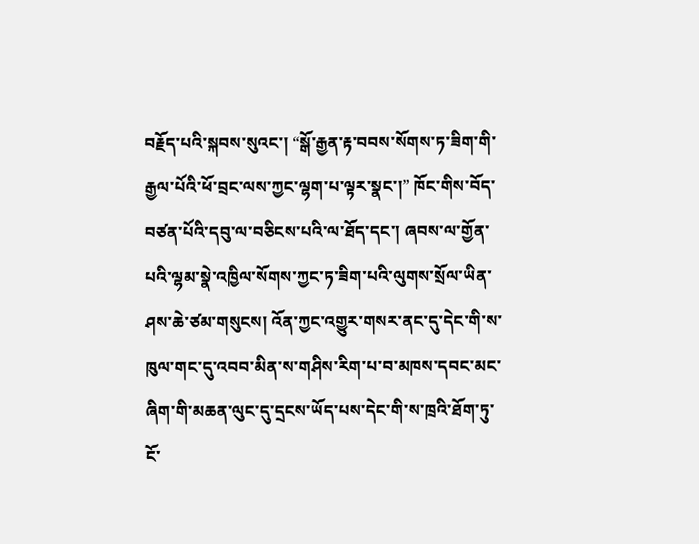བརྗོད་པའི་སྐབས་སུའང་། “སྒོ་རྒྱན་རྟ་བབས་སོགས་ཏ་ཟིག་གི་རྒྱལ་པོའི་ཕོ་བྲང་ལས་ཀྱང་ལྷག་པ་ལྟར་སྣང་།” ཁོང་གིས་བོད་བཙན་པོའི་དབུ་ལ་བཅིངས་པའི་ལ་ཐོད་དང་། ཞབས་ལ་གྱོན་པའི་ལྷམ་སྣེ་འཁྱིལ་སོགས་ཀྱང་ཏ་ཟིག་པའི་ལུགས་སྲོལ་ཡིན་ཤས་ཆེ་ཙམ་གསུངས། འོན་ཀྱང་འགྱུར་གསར་ནང་དུ་དེང་གི་ས་ཁུལ་གང་དུ་འབབ་མིན་ས་གཤིས་རིག་པ་བ་མཁས་དབང་མང་ཞིག་གི་མཆན་ལུང་དུ་དྲངས་ཡོད་པས་དེང་གི་ས་ཁྲའི་ཐོག་ཏུ་ངོ་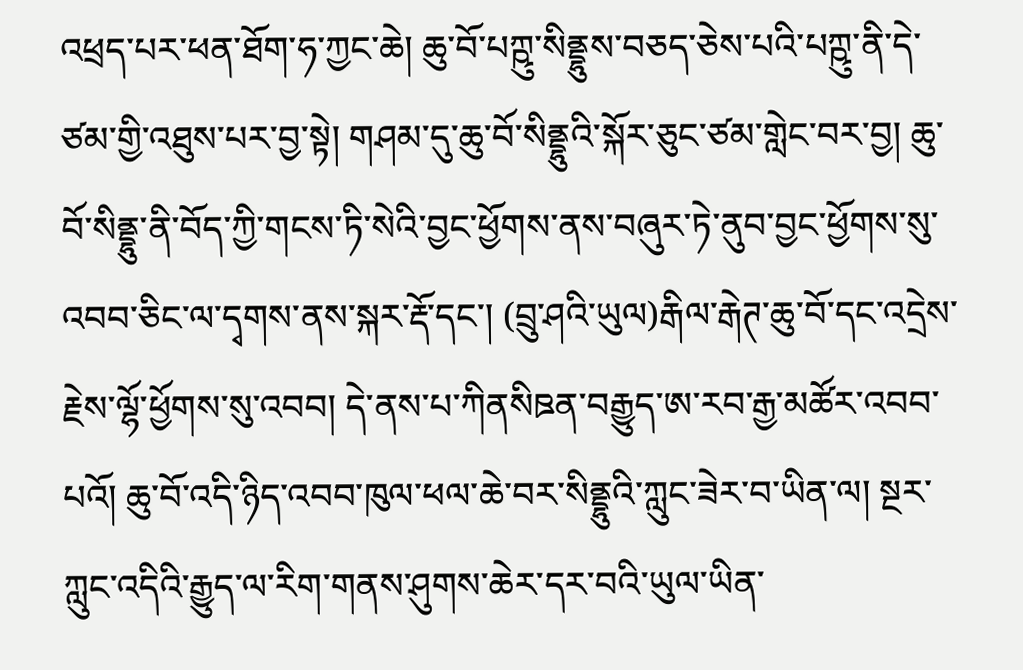འཕྲད་པར་ཕན་ཐོག་ཧ་ཀྱང་ཆེ། ཆུ་བོ་པཀྵུ་སིནྡྷུས་བཅད་ཅེས་པའི་པཀྵུ་ནི་དེ་ཙམ་གྱི་འཐུས་པར་བྱ་སྟེ། གཤམ་དུ་ཆུ་བོ་སིནྡྷུའི་སྐོར་ཅུང་ཙམ་གླེང་བར་བྱ། ཆུ་བོ་སིནྡྷུ་ནི་བོད་ཀྱི་གངས་ཏི་སེའི་བྱང་ཕྱོགས་ནས་བཞུར་ཏེ་ནུབ་བྱང་ཕྱོགས་སུ་འབབ་ཅིང་ལ་དྭགས་ནས་སྐར་རྡོ་དང་། (བྲུ་ཤའི་ཡུལ)རྒིལ་རྒེཊ་ཆུ་བོ་དང་འདྲེས་རྗེས་ལྷོ་ཕྱོགས་སུ་འབབ། དེ་ནས་པ་ཀིནསིཋན་བརྒྱུད་ཨ་རབ་རྒྱ་མཚོར་འབབ་པའོ། ཆུ་བོ་འདི་ཉིད་འབབ་ཁུལ་ཕལ་ཆེ་བར་སིནྡྷུའི་ཀླུང་ཟེར་བ་ཡིན་ལ། སྔར་ཀླུང་འདིའི་རྒྱུད་ལ་རིག་གནས་ཤུགས་ཆེར་དར་བའི་ཡུལ་ཡིན་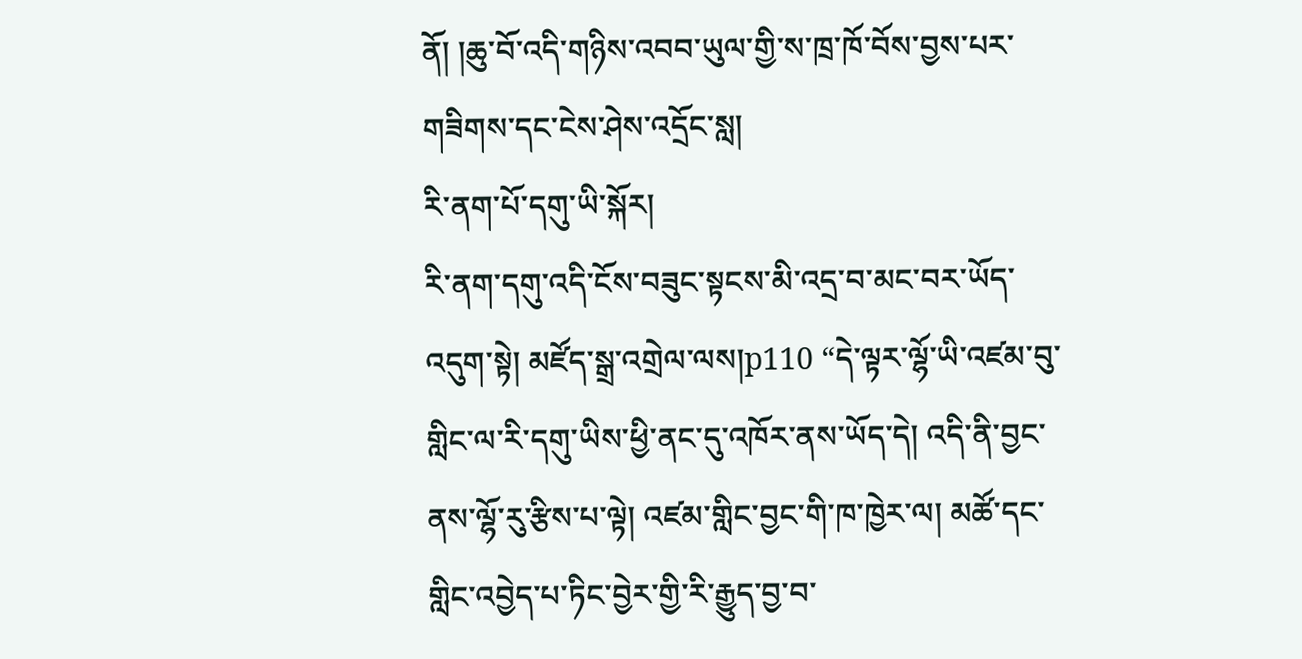ནོ། །ཆུ་བོ་འདི་གཉིས་འབབ་ཡུལ་གྱི་ས་ཁྲ་ཁོ་བོས་བྱས་པར་གཟིགས་དང་ངེས་ཤེས་འདྲོང་སླ།
རི་ནག་པོ་དགུ་ཡི་སྐོར།
རི་ནག་དགུ་འདི་ངོས་བཟུང་སྟངས་མི་འདྲ་བ་མང་བར་ཡོད་འདུག་སྟེ། མཛོད་སྒྲ་འགྲེལ་ལས།p110 “དེ་ལྟར་ལྷོ་ཡི་འཛམ་བུ་གླིང་ལ་རི་དགུ་ཡིས་ཕྱི་ནང་དུ་འཁོར་ནས་ཡོད་དེ། འདི་ནི་བྱང་ནས་ལྷོ་རུ་རྩིས་པ་ལྟེ། འཛམ་གླིང་བྱང་གི་ཁ་ཁྱེར་ལ། མཚོ་དང་གླིང་འབྱེད་པ་ཏིང་བྱེར་གྱི་རི་རྒྱུད་བྱ་བ་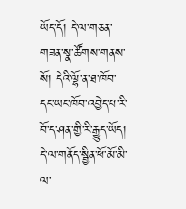ཡོད་དོ། དེ་ལ་གཅན་གཟན་སྣ་ཚོགས་གནས་སོ། དེའི་ལྷོ་ན་ཐ་ཁོབ་དང་ཡང་ཁོབ་འབྱེད་པ་རི་བོ་ད་ཤན་གྱི་རི་རྒྱུད་ཡོད། དེ་ལ་གནོད་སྦྱིན་ཕོ་མོ་མི་ལ་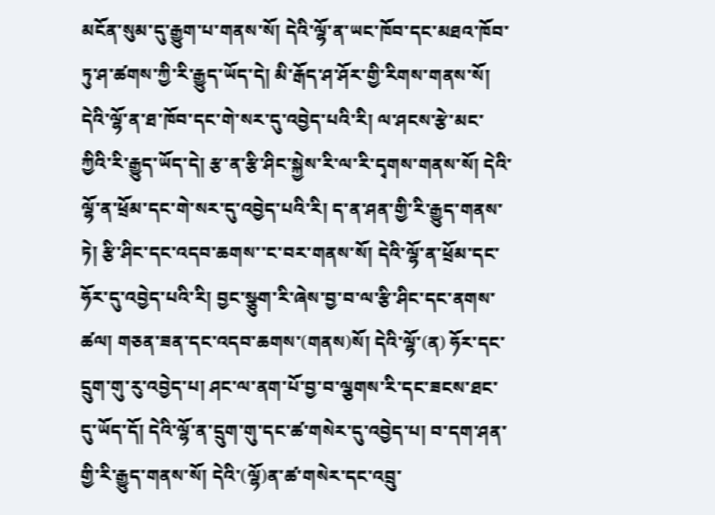མངོན་སུམ་དུ་རྒྱུག་པ་གནས་སོ། དེའི་ལྷོ་ན་ཡང་ཁོབ་དང་མཐའ་ཁོབ་ཏུ་ཤ་ཚགས་ཀྱི་རི་རྒྱུད་ཡོད་དེ། མི་རྒོད་ཤ་ཤོར་གྱི་རིགས་གནས་སོ། དེའི་ལྷོ་ན་ཐ་ཁོབ་དང་གེ་སར་དུ་འབྱེད་པའི་རི། ལ་ཤངས་རྩེ་མང་ཀྱིའི་རི་རྒྱུད་ཡོད་དེ། རྩ་ན་རྩི་ཤིང་སྐྱེས་རི་ལ་རི་དྭགས་གནས་སོ། དེའི་ལྷོ་ན་ཕྲོམ་དང་གེ་སར་དུ་འབྱེད་པའི་རི། ད་ན་ཤན་གྱི་རི་རྒྱུད་གནས་ཏེ། རྩི་ཤིང་དང་འདབ་ཆགས་་ང་བར་གནས་སོ། དེའི་ལྷོ་ན་ཕྲོམ་དང་ཧོར་དུ་འབྱེད་པའི་རི། བྱང་སྩུག་རི་ཞེས་བྱ་བ་ལ་རྩི་ཤིང་དང་ནགས་ཚལ། གཅན་ཟན་དང་འདབ་ཆགས་(གནས)སོ། དེའི་ལྷོ་(ན) ཧོར་དང་དྲུག་གུ་རུ་འབྱེད་པ། ཤང་ལ་ནག་པོ་བྱ་བ་ལྕགས་རི་དང་ཟངས་ཐང་དུ་ཡོད་དོ། དེའི་ལྷོ་ན་དྲུག་གུ་དང་ཚ་གསེར་དུ་འབྱེད་པ། བ་དག་ཤན་གྱི་རི་རྒྱུད་གནས་སོ། དེའི་(ལྷོ)ན་ཚ་གསེར་དང་འབྲུ་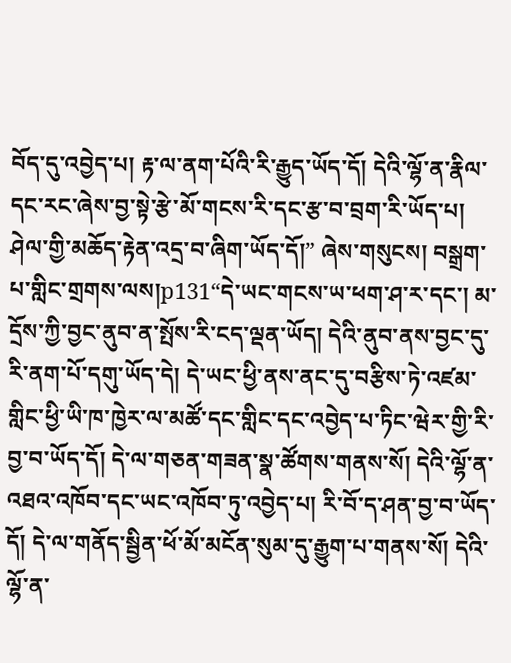བོད་དུ་འབྱེད་པ། རྟ་ལ་ནག་པོའི་རི་རྒྱུད་ཡོད་དོ། དེའི་ལྷོ་ན་རྣིལ་དང་རང་ཞེས་བྱ་སྟེ་རྩེ་མོ་གངས་རི་དང་རྩ་བ་བྲག་རི་ཡོད་པ། ཤེལ་གྱི་མཆོད་རྟེན་འདྲ་བ་ཞིག་ཡོད་དོ།” ཞེས་གསུངས། བསྒྲག་པ་གླིང་གྲགས་ལས།p131“དེ་ཡང་གངས་ཡ་ཕག་ཤ་ར་དང་། མ་དྲོས་ཀྱི་བྱང་ནུབ་ན་སྤོས་རི་ངད་ལྡན་ཡོད། དེའི་ནུབ་ནས་བྱང་དུ་རི་ནག་པོ་དགུ་ཡོད་དེ། དེ་ཡང་ཕྱི་ནས་ནང་དུ་བརྩིས་ཏེ་འཛམ་གླིང་ཕྱི་ཡི་ཁ་ཁྱེར་ལ་མཚོ་དང་གླིང་དང་འབྱེད་པ་ཏིང་ཝེར་གྱི་རི་བྱ་བ་ཡོད་དོ། དེ་ལ་གཅན་གཟན་སྣ་ཚོགས་གནས་སོ། དེའི་ལྷོ་ན་འཐའ་འཁོབ་དང་ཡང་འཁོབ་ཏུ་འབྱེད་པ། རི་བོ་ད་ཤན་བྱ་བ་ཡོད་དོ། དེ་ལ་གནོད་སྦྱིན་ཕོ་མོ་མངོན་སུམ་དུ་རྒྱུག་པ་གནས་སོ། དེའི་ལྷོ་ན་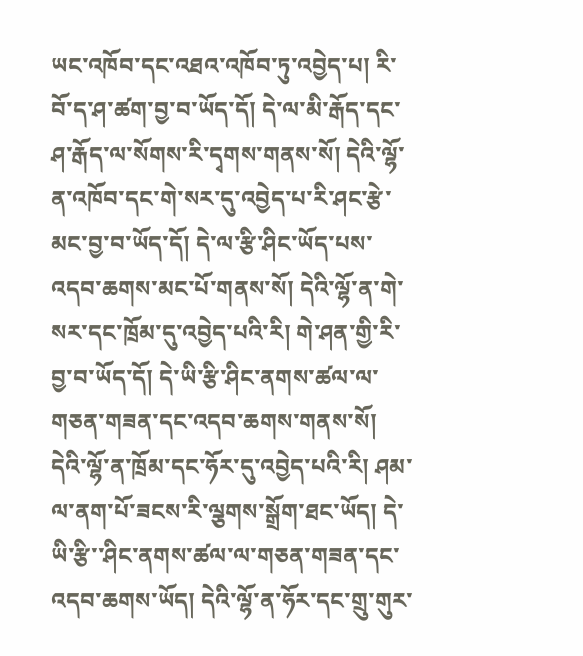ཡང་འཁོབ་དང་འཐའ་འཁོབ་ཏུ་འབྱེད་པ། རི་བོ་ད་ཤ་ཚག་བྱ་བ་ཡོད་དོ། དེ་ལ་མི་རྒོད་དང་ཤ་རྒོད་ལ་སོགས་རི་དྭགས་གནས་སོ། དེའི་ལྷོ་ན་འཁོབ་དང་གེ་སར་དུ་འབྱེད་པ་རི་ཤང་རྩེ་མང་བྱ་བ་ཡོད་དོ། དེ་ལ་རྩི་ཤིང་ཡོད་པས་འདབ་ཆགས་མང་པོ་གནས་སོ། དེའི་ལྷོ་ན་གེ་སར་དང་ཁྲོམ་དུ་འབྱེད་པའི་རི། གེ་ཤན་གྱི་རི་བྱ་བ་ཡོད་དོ། དེ་ཡི་རྩི་ཤིང་ནགས་ཚལ་ལ་གཅན་གཟན་དང་འདབ་ཆགས་གནས་སོ། དེའི་ལྷོ་ན་ཁྲོམ་དང་ཧོར་དུ་འབྱེད་པའི་རི། ཤམ་ལ་ནག་པོ་ཟངས་རི་ལྕགས་སྒྲོག་ཐང་ཡོད། དེ་ཡི་རྩི་་ཤིང་ནགས་ཚལ་ལ་གཅན་གཟན་དང་འདབ་ཆགས་ཡོད། དེའི་ལྷོ་ན་ཧོར་དང་གྲུ་གུར་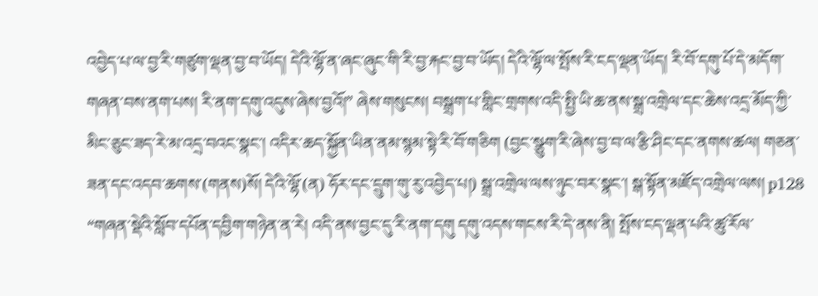འབྱེད་པ་ལ་བྱ་རི་གཙུག་ལྡན་བྱ་བ་ཡོད། དེའི་ལྷོ་ན་ཞང་ཞུང་གི་རི་བྱ་རྐང་བྱ་བ་ཡོད། དེའི་ལྷོ་ལ་སྤོས་རི་ངད་ལྡན་ཡོད། རི་བོ་དགུ་པོ་དེ་མདོག་གཞན་བས་ནག་པས། རི་ནག་དགུ་འདུས་ཞེས་བྱའོ།” ཞེས་གསུངས། བསྒྲག་པ་གླིང་གྲགས་འདི་སྤྱི་ཡི་ཆ་ནས་སྒྲ་འགྲེལ་དང་ཆེས་འདྲ་མོད་ཀྱི་མིང་ཅུང་ཟད་རེ་མ་འདྲ་བའང་སྣང་། འདིར་ཆད་སྐྱོན་ཡིན་ནམ་སྙམ་སྟེ་རི་བོ་གཅིག (བྱང་སྩུག་རི་ཞེས་བྱ་བ་ལ་རྩི་ཤིང་དང་ནགས་ཚལ། གཅན་ཟན་དང་འདབ་ཆགས་(གནས)སོ། དེའི་ལྷོ་(ན) ཧོར་དང་དྲུག་གུ་རུ་འབྱེད་པ།) སྒྲ་འགྲེལ་ལས་ཉུང་བར་སྣང་། སྒ་སྟོན་མཛོད་འགྲེལ་ལས། p128 “གཞན་སྡེའི་སློབ་དཔོན་དབྱིག་གཉེན་ན་རེ། འདི་ནས་བྱང་དུ་རི་ནག་དགུ དགུ་འདས་གངས་རི་དེ་ནས་ནི། སྤོས་ངད་ལྡན་པའི་ཚུ་རོལ་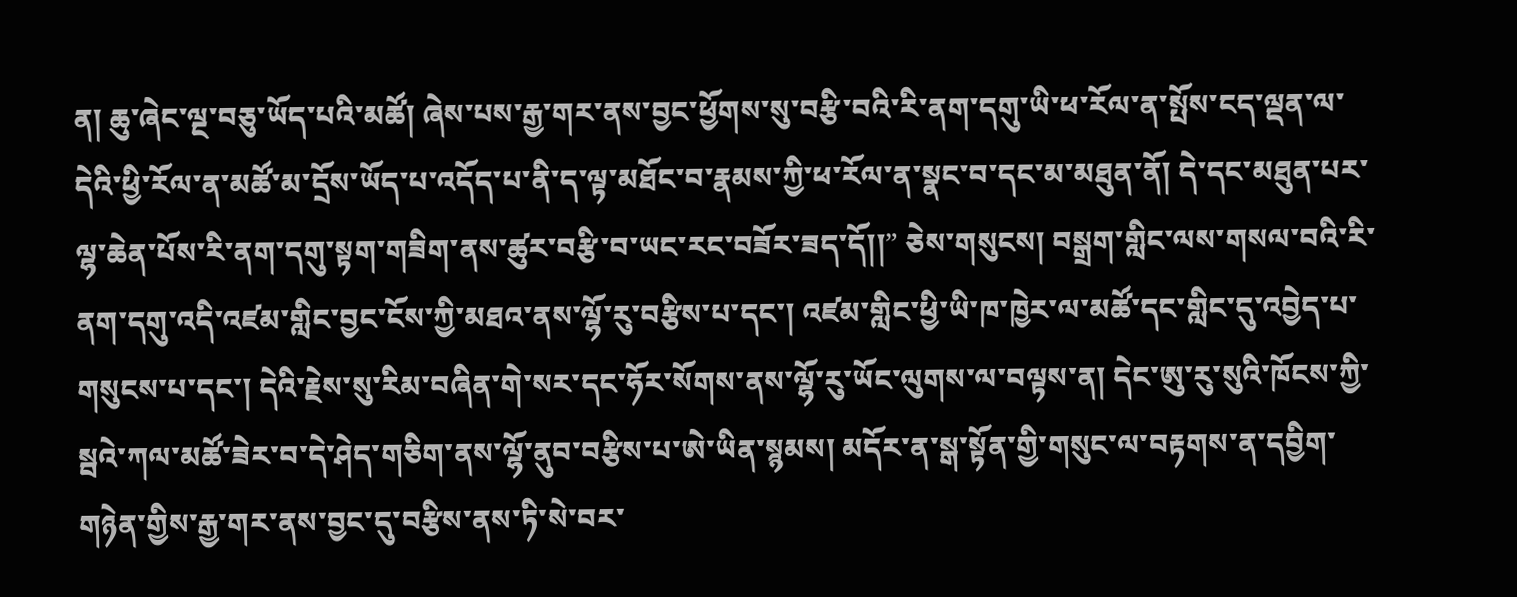ན། ཆུ་ཞེང་ལྔ་བཅུ་ཡོད་པའི་མཚོ། ཞེས་པས་རྒྱ་གར་ནས་བྱང་ཕྱོགས་སུ་བརྩི་བའི་རི་ནག་དགུ་ཡི་ཕ་རོལ་ན་སྤོས་ངད་ལྡན་ལ་དེའི་ཕྱི་རོལ་ན་མཚོ་མ་དྲོས་ཡོད་པ་འདོད་པ་ནི་ད་ལྟ་མཐོང་བ་རྣམས་ཀྱི་ཕ་རོལ་ན་སྣང་བ་དང་མ་མཐུན་ནོ། དེ་དང་མཐུན་པར་ལྷ་ཆེན་པོས་རི་ནག་དགུ་སྟག་གཟིག་ནས་ཚུར་བརྩི་བ་ཡང་རང་བཟོར་ཟད་དོ།།” ཅེས་གསུངས། བསྒྲག་གླིང་ལས་གསལ་བའི་རི་ནག་དགུ་འདི་འཛམ་གླིང་བྱང་ངོས་ཀྱི་མཐའ་ནས་ལྷོ་རུ་བརྩིས་པ་དང་། འཛམ་གླིང་ཕྱི་ཡི་ཁ་ཁྱེར་ལ་མཚོ་དང་གླིང་དུ་འབྱེད་པ་གསུངས་པ་དང་། དེའི་རྗེས་སུ་རིམ་བཞིན་གེ་སར་དང་ཧོར་སོགས་ནས་ལྷོ་རུ་ཡོང་ལུགས་ལ་བལྟས་ན། དེང་ཨུ་རུ་སུའི་ཁོངས་ཀྱི་སྦའེ་ཀལ་མཚོ་ཟེར་བ་དེ་ཤེད་གཅིག་ནས་ལྷོ་ནུབ་བརྩིས་པ་ཨེ་ཡིན་སྙམས། མདོར་ན་སྒ་སྟོན་གྱི་གསུང་ལ་བརྟགས་ན་དབྱིག་གཉེན་གྱིས་རྒྱ་གར་ནས་བྱང་དུ་བརྩིས་ནས་ཏི་སེ་བར་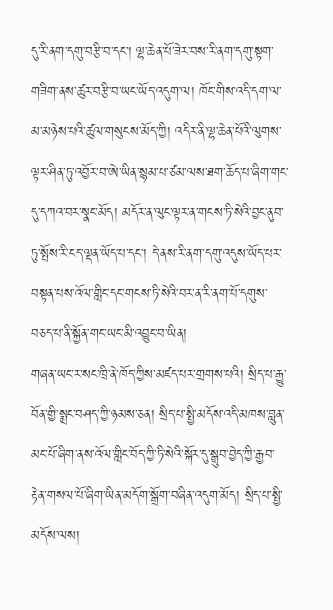དུ་རི་ནག་དགུ་བརྩི་བ་དང་། ལྷ་ཆེན་པོ་ཟེར་བས་རི་ནག་དགུ་སྟག་གཟིག་ནས་ཚུར་བརྩི་བ་ཡང་ཡོད་འདུག་ལ། ཁོང་གིས་འདི་དག་ལ་མ་མཉེས་པའི་ཚུལ་གསུངས་མོད་ཀྱི། འདིར་ནི་ལྷ་ཆེན་པོའི་ལུགས་ལྟར་ཤིན་ཏུ་འབྱོར་བ་ཨེ་ཡིན་སྙམ་པ་ཙམ་ལས་ཐག་ཆོད་པ་ཞིག་གང་དུ་དཀའ་བར་སྣང་མོད། མདོར་ན་ལུང་ལྟར་ན་གངས་ཏི་སེའི་བྱང་ནུབ་ཏུ་སྤོས་རི་ངད་ལྡན་ཡོད་པ་དང་། དེ་ནས་རི་ནག་དགུ་འདུས་ཡོད་པར་བསྟན་པས་འོལ་གླིང་དང་གངས་ཏི་སེའི་བར་ན་རི་ནག་པོ་དགུས་བཅད་པ་ནི་སྐྱོན་གང་ཡང་མི་འབྱུང་བ་ཡིན།
གཞན་ཡང་ར་སང་ཁྲི་ནེ་ཁོད་ཀྱིས་མཛད་པར་གྲགས་པའི། སྲིད་པ་རྒྱུ་བོན་གྱི་སྨྲང་བཤད་ཀྱི་ཉམས་ཅན། སྲིད་པ་སྤྱི་མདོས་འདི་མཁས་བླུན་མང་པོ་ཞིག་ནས་འོལ་གླིང་བོད་ཀྱི་ཏི་སེའི་སྐོར་དུ་སྒྲུབ་བྱེད་ཀྱི་རྒྱབ་རྟེན་གསལ་པོ་ཞིག་ཡིན་མདོག་སྒྲོག་བཞིན་འདུག་མོད། སྲིད་པ་སྤྱི་མདོས་ལས།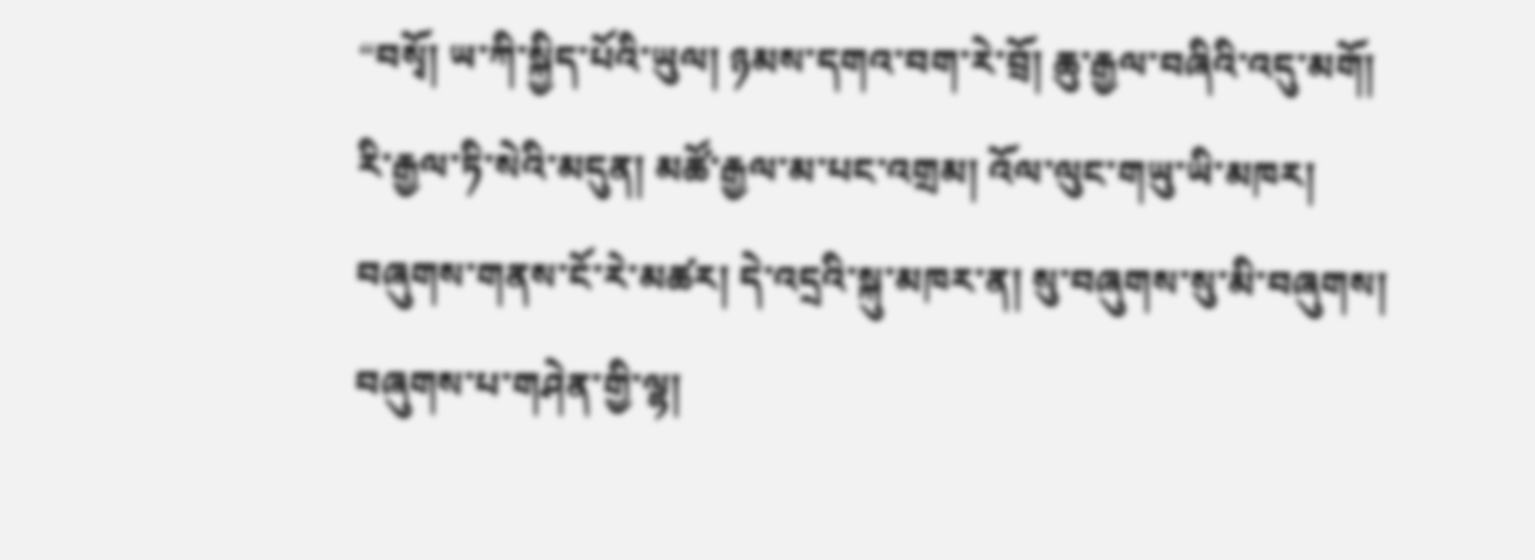“བསྭོ། ཡ་ཀི་སྐྱིད་པོའི་ཡུལ། ཉམས་དགའ་བག་རེ་བྲོ། ཆུ་རྒྱལ་བཞིའི་འདུ་མགོ། རི་རྒྱལ་ཏི་སེའི་མདུན། མཚོ་རྒྱལ་མ་པང་འགྲམ། འོལ་ལུང་གཡུ་ཡི་མཁར། བཞུགས་གནས་ངོ་རེ་མཚར། དེ་འདྲའི་སྐུ་མཁར་ན། སུ་བཞུགས་སུ་མི་བཞུགས། བཞུགས་པ་གཤེན་གྱི་ལྷ།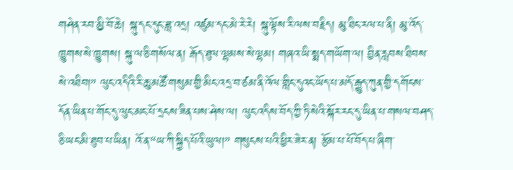གཤེན་རབ་མྱི་བོ་ཆེ། སྐུ་དང་དུང་ཟླ་འདྲ། འཛུམ་དང་མེ་རེ་རེ། སྐུ་ལྟོས་རི་ལས་བརྗིད། མུ་ཐིང་རལ་པ་ནི། མུ་འོད་ཁྱུགས་སེ་ཁྱུགས། སྐུ་ལ་ཅི་གསོལ་ན། རྒོད་ཐུལ་ལྷམས་སེ་ལྷམ། གཞའ་ཡི་སྨད་གཡོག་ལ། བྱིན་རླབས་ཐིབས་སེ་འཐིབ།” ལུང་འདིའི་རི་ཆུ་མཚོ་གསུམ་གྱི་མིང་འདྲ་བ་ཙམ་ནི་འོལ་གླིང་དུའང་ཡོད་པ་མདོ་རྒྱུད་ཀུན་གྱི་དགོངས་དོན་ཡིན་པ་གོང་དུ་ལུང་མང་པོ་དྲངས་ཟིན་པས་ཤེས་ལ། ལུང་འདིས་བོད་ཀྱི་ཏི་སེའི་སྐོར་རང་དུ་ཡིན་པ་གསལ་བཤད་ཅི་ཡང་མི་ཐུབ་པ་ཡིན། འོ་ན་“ཡ་ཀི་སྐྱིད་པོའི་ཡུལ།” གསུངས་པའི་ཕྱིར་ཟེར་ན། རྩོམ་པ་པོ་བོད་པ་ཞིག་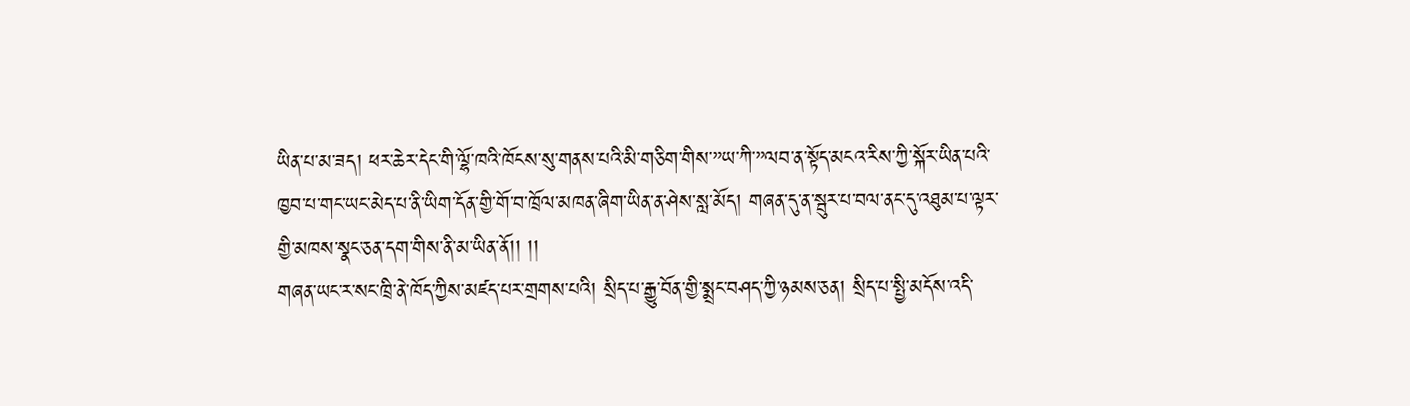ཡིན་པ་མ་ཟད། ཕར་ཆེར་དེང་གི་ལྷོ་ཁའི་ཁོངས་སུ་གནས་པའི་མི་གཅིག་གིས་”ཡ་ཀི་”ལབ་ན་སྟོད་མངའ་རིས་ཀྱི་སྐོར་ཡིན་པའི་ཁྱབ་པ་གང་ཡང་མེད་པ་ནི་ཡིག་དོན་གྱི་གོ་བ་ཁྲོལ་མཁན་ཞིག་ཡིན་ན་ཤེས་སླ་མོད། གཞན་དུ་ན་སྦུར་པ་བལ་ནང་དུ་འཐུམ་པ་ལྟར་གྱི་མཁས་སྣང་ཅན་དག་གིས་ནི་མ་ཡིན་ནོ།། །།
གཞན་ཡང་ར་སང་ཁྲི་ནེ་ཁོད་ཀྱིས་མཛད་པར་གྲགས་པའི། སྲིད་པ་རྒྱུ་བོན་གྱི་སྨྲང་བཤད་ཀྱི་ཉམས་ཅན། སྲིད་པ་སྤྱི་མདོས་འདི་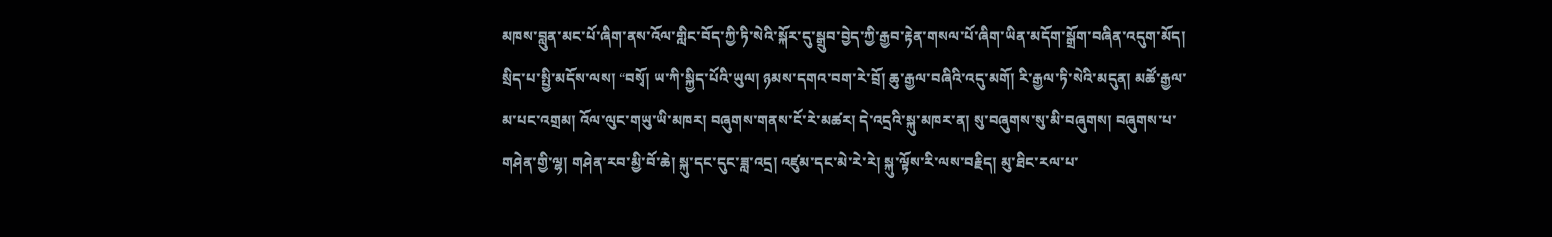མཁས་བླུན་མང་པོ་ཞིག་ནས་འོལ་གླིང་བོད་ཀྱི་ཏི་སེའི་སྐོར་དུ་སྒྲུབ་བྱེད་ཀྱི་རྒྱབ་རྟེན་གསལ་པོ་ཞིག་ཡིན་མདོག་སྒྲོག་བཞིན་འདུག་མོད། སྲིད་པ་སྤྱི་མདོས་ལས། “བསྭོ། ཡ་ཀི་སྐྱིད་པོའི་ཡུལ། ཉམས་དགའ་བག་རེ་བྲོ། ཆུ་རྒྱལ་བཞིའི་འདུ་མགོ། རི་རྒྱལ་ཏི་སེའི་མདུན། མཚོ་རྒྱལ་མ་པང་འགྲམ། འོལ་ལུང་གཡུ་ཡི་མཁར། བཞུགས་གནས་ངོ་རེ་མཚར། དེ་འདྲའི་སྐུ་མཁར་ན། སུ་བཞུགས་སུ་མི་བཞུགས། བཞུགས་པ་གཤེན་གྱི་ལྷ། གཤེན་རབ་མྱི་བོ་ཆེ། སྐུ་དང་དུང་ཟླ་འདྲ། འཛུམ་དང་མེ་རེ་རེ། སྐུ་ལྟོས་རི་ལས་བརྗིད། མུ་ཐིང་རལ་པ་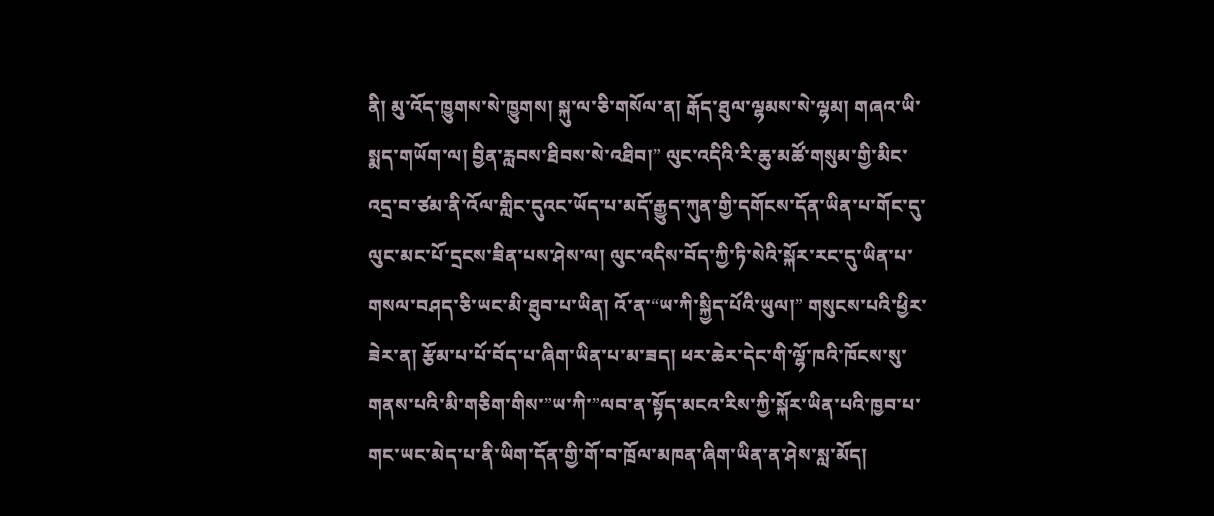ནི། མུ་འོད་ཁྱུགས་སེ་ཁྱུགས། སྐུ་ལ་ཅི་གསོལ་ན། རྒོད་ཐུལ་ལྷམས་སེ་ལྷམ། གཞའ་ཡི་སྨད་གཡོག་ལ། བྱིན་རླབས་ཐིབས་སེ་འཐིབ།” ལུང་འདིའི་རི་ཆུ་མཚོ་གསུམ་གྱི་མིང་འདྲ་བ་ཙམ་ནི་འོལ་གླིང་དུའང་ཡོད་པ་མདོ་རྒྱུད་ཀུན་གྱི་དགོངས་དོན་ཡིན་པ་གོང་དུ་ལུང་མང་པོ་དྲངས་ཟིན་པས་ཤེས་ལ། ལུང་འདིས་བོད་ཀྱི་ཏི་སེའི་སྐོར་རང་དུ་ཡིན་པ་གསལ་བཤད་ཅི་ཡང་མི་ཐུབ་པ་ཡིན། འོ་ན་“ཡ་ཀི་སྐྱིད་པོའི་ཡུལ།” གསུངས་པའི་ཕྱིར་ཟེར་ན། རྩོམ་པ་པོ་བོད་པ་ཞིག་ཡིན་པ་མ་ཟད། ཕར་ཆེར་དེང་གི་ལྷོ་ཁའི་ཁོངས་སུ་གནས་པའི་མི་གཅིག་གིས་”ཡ་ཀི་”ལབ་ན་སྟོད་མངའ་རིས་ཀྱི་སྐོར་ཡིན་པའི་ཁྱབ་པ་གང་ཡང་མེད་པ་ནི་ཡིག་དོན་གྱི་གོ་བ་ཁྲོལ་མཁན་ཞིག་ཡིན་ན་ཤེས་སླ་མོད།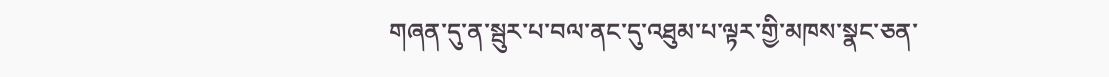གཞན་དུ་ན་སྦུར་པ་བལ་ནང་དུ་འཐུམ་པ་ལྟར་གྱི་མཁས་སྣང་ཅན་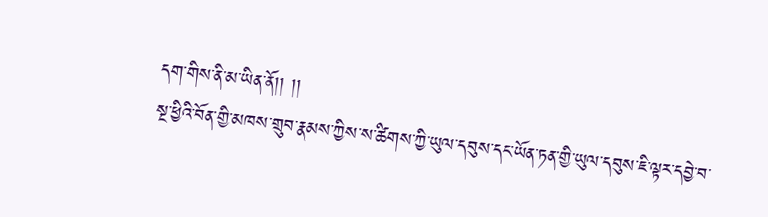དག་གིས་ནི་མ་ཡིན་ནོ།། །།
སྔ་ཕྱིའི་བོན་གྱི་མཁས་གྲུབ་རྣམས་ཀྱིས་ས་ཚིགས་ཀྱི་ཡུལ་དབུས་དང་ཡོན་ཏན་གྱི་ཡུལ་དབུས་ཇི་ལྟར་དབྱེ་བ་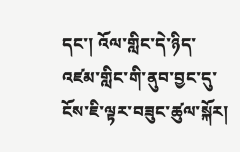དང་། འོལ་གླིང་དེ་ཉིད་འཛམ་གླིང་གི་ནུབ་བྱང་དུ་ངོས་ཇི་ལྟར་བཟུང་ཚུལ་སྐོར།